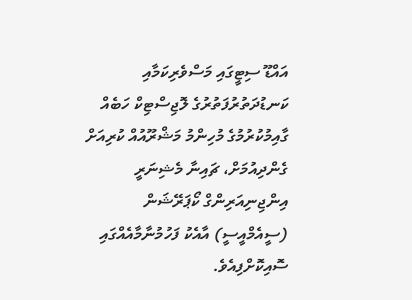އައްޑޫ ސިޓީގައި މަސްވެރިކަމާއި ކަނޑުދަތުރުފަތުރުގެ ލޮޖިސްޓިކް ހަބެއް ގާއިމުކުރުމުގެ މުހިންމު މަޝްރޫއުއް ކުރިއަށް ގެންދިއުމަށް، ޗައިނާ މެޝިނަރީ އިންޖިނިއަރިންގް ކޯޕަރޭޝަން (ސީއެމްއީސީ) އާއެކު ފަހުމުނާމާއެއްގައި ސޮއިކޮށްފިއެވެ.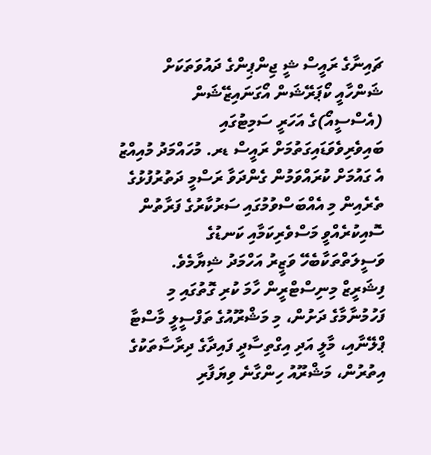ޗައިނާގެ ރައީސް ޝީ ޖިންޕިންގެ ދައުވަތަކަށް ޝަންހާއީ ކޯޕަރޭޝަން އޯގަނައިޒޭޝަން (އެސްސީއޯ)ގެ އަހަރީ ސަމިޓުގައި ބައިވެރިވެވަޑައިގަތުމަށް ރައީސް ޑރ. މުހައްމަދު މުއިއްޒު އެ ގައުމަށް ކުރައްވަމުން ގެންދަވާ ރަސްމީ ދަތުރުފުޅުގެ ތެރެއިން މި އެއްބަސްވުމުގައި ސަރުކާރުގެ ފަރާތުން ސޮއިކުރެއްވީ މަސްވެރިކަމާއި ކަނޑުގެ ވަސީލަތްތަކާބެހޭ ވަޒީރު އަހްމަދު ޝިޔާމެވެ.
ފިޝަރީޒް މިނިސްޓްރީން ހާމަ ކުރި ގޮތުގައި މި ފަހުމުނާމާގެ ދަށުން، މި މަޝްރޫއުގެ ތަފްސީލީ މާސްޓާ ޕްލޭނާއި، މާލީ އަދި އިގްތިސާދީ ފައިދާގެ ދިރާސާތަކުގެ އިތުރުން، މަޝްރޫއު ހިންގާނެ ވިޔަފާރި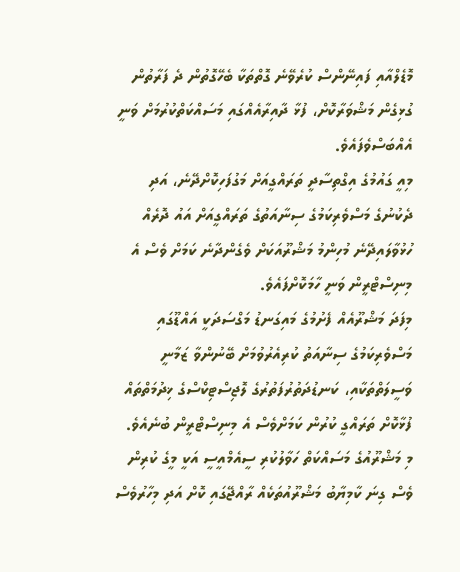މޮޑެލްއާއި ފައިނޭންސް ކުރެވޭނެ ގޮތްތަކާ ބެހޭގޮތުން ދެ ފަރާތުން ގުޅިގެން މަޝްވަރާކޮށް، ފުޅާ ދާއިރާއެއްގައި މަސައްކަތްކުރުމަށް ވަނީ އެއްބަސްވެފައެވެ.
މިއީ ގައުމުގެ އިގްތިސާދީ ތަރައްގީއަށް މަގުފަހިކޮށްދޭނެ، އަދި ދެކުނުގެ މަސްވެރިކަމުގެ ސިނާއަތުގެ ތަރައްގީއަށް އައު ދޮރެއް ހުޅުވާލައިދޭނެ މުހިންމު މަޝްރޫއަކަށް ވެގެންދާނެ ކަމަށް ވެސް އެ މިނިސްޓްރީން ވަނީ ހާމަކޮށްފައެވެ.
މިފަދަ މަޝްރޫއެއް ފެށުމުގެ މައިގަނޑު މަގްސަދަކީ އައްޑޫގައި މަސްވެރިކަމުގެ ސިނާއަތު ކުރިއެރުވުމަށް ބޭނުންވާ ޒަމާނީ ވަސީލަތްތަކާއި، ކަނޑުދަތުރުފަތުރުގެ ލޮޖިސްޓިކްސްގެ ޚިދުމަތްތައް ފުޅާކޮށް ތަރައްގީ ކުރުން ކަމަށްވެސް އެ މިނިސްޓްރީން ބުނެއެވެ.
މި މަޝްރޫއުގެ މަސައްކަތް ހަވާލުކުރި ސީއެމްއީސީ އަކީ މީގެ ކުރިން ވެސް ގިނަ ކާމިޔާބު މަޝްރޫއުތަކެއް ރާއްޖޭގައި ކޮށް އަދި މިހާރުވެސް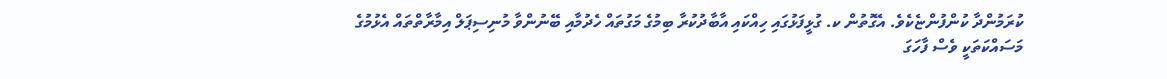ކުރަމުންދާ ކުންފުންޏެކެވެ. އެގޮތުން ކ. ގުޅީފަޅުގައި ހިއްކައި އާބާދުކުރާ ބިމުގެ މަގުތައް ހެދުމާއި ބޭނުންވާ މުނިސިޕަލް އިމާރާތްތައް އެޅުމުގެ މަސައްކަތަކީ ވެސް ފާހަގަ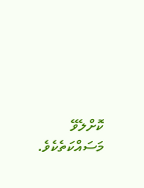ކޮށްލެވޭ މަސައްކަތެކެވެ.